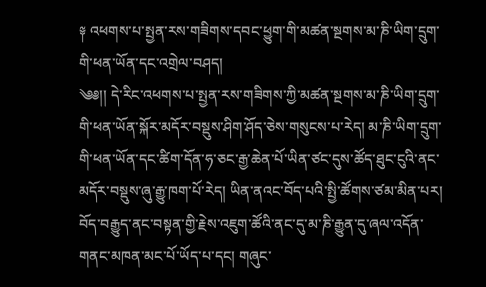༈ འཕགས་པ་སྤྱན་རས་གཟིགས་དབང་ཕྱུག་གི་མཚན་སྔགས་མ་ཎི་ཡིག་དྲུག་གི་ཕན་ཡོན་དང་འགྲེལ་བཤད།
༄༅།། དེ་རིང་འཕགས་པ་སྤྱན་རས་གཟིགས་ཀྱི་མཚན་སྔགས་མ་ཎི་ཡིག་དྲུག་གི་ཕན་ཡོན་སྐོར་མདོར་བསྡུས་ཤིག་ཤོད་ཅེས་གསུངས་པ་རེད། མ་ཎི་ཡིག་དྲུག་གི་ཕན་ཡོན་དང་ཚིག་དོན་ཧ་ཅང་རྒྱ་ཆེན་པོ་ཡིན་ཙང་དུས་ཚོད་ཐུང་ངུའི་ནང་མདོར་བསྡུས་ཞུ་རྒྱུ་ཁག་པོ་རེད། ཡིན་ནའང་བོད་པའི་སྤྱི་ཚོགས་ཙམ་མིན་པར། བོད་བརྒྱུད་ནང་བསྟན་གྱི་རྗེས་འཇུག་ཚོའི་ནང་དུ་མ་ཎི་རྒྱུན་དུ་ཞལ་འདོན་གནང་མཁན་མང་པོ་ཡོད་པ་དང། གཞུང་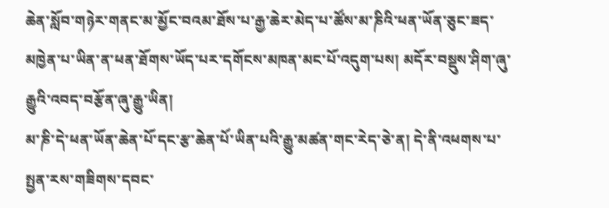ཆེན་སློབ་གཉེར་གནང་མ་མྱོང་བའམ་ཐོས་པ་རྒྱ་ཆེར་མེད་པ་ཚོས་མ་ཎིའི་ཕན་ཡོན་ཅུང་ཟད་མཁྱེན་པ་ཡིན་ན་ཕན་ཐོགས་ཡོད་པར་དགོངས་མཁན་མང་པོ་འདུག་པས། མདོར་བསྡུས་ཤིག་ཞུ་རྒྱུའི་འབད་བརྩོན་ཞུ་རྒྱུ་ཡིན།
མ་ཎི་དེ་ཕན་ཡོན་ཆེན་པོ་དང་རྩ་ཆེན་པོ་ཡིན་པའི་རྒྱུ་མཚན་གང་རེད་ཅེ་ན། དེ་ནི་འཕགས་པ་སྤྱན་རས་གཟིགས་དབང་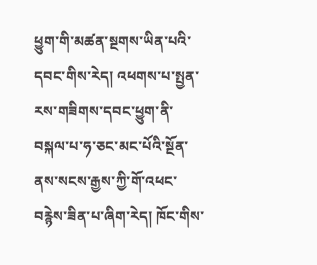ཕྱུག་གི་མཚན་སྔགས་ཡིན་པའི་དབང་གིས་རེད། འཕགས་པ་སྤྱན་རས་གཟིགས་དབང་ཕྱུག་ནི་བསྐལ་པ་ཧ་ཅང་མང་པོའི་སྔོན་ནས་སངས་རྒྱས་ཀྱི་གོ་འཕང་བརྙེས་ཟིན་པ་ཞིག་རེད། ཁོང་གིས་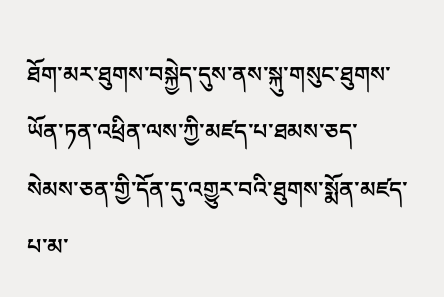ཐོག་མར་ཐུགས་བསྐྱེད་དུས་ནས་སྐུ་གསུང་ཐུགས་ཡོན་ཏན་འཕྲིན་ལས་ཀྱི་མཛད་པ་ཐམས་ཅད་སེམས་ཅན་གྱི་དོན་དུ་འགྱུར་བའི་ཐུགས་སྨོན་མཛད་པ་མ་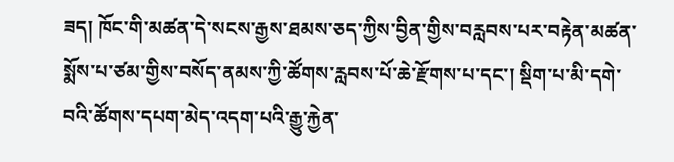ཟད། ཁོང་གི་མཚན་དེ་སངས་རྒྱས་ཐམས་ཅད་ཀྱིས་བྱིན་གྱིས་བརླབས་པར་བརྟེན་མཚན་སྨོས་པ་ཙམ་གྱིས་བསོད་ནམས་ཀྱི་ཚོགས་རླབས་པོ་ཆེ་རྫོགས་པ་དང་། སྡིག་པ་མི་དགེ་བའི་ཚོགས་དཔག་མེད་འདག་པའི་རྒྱུ་རྐྱེན་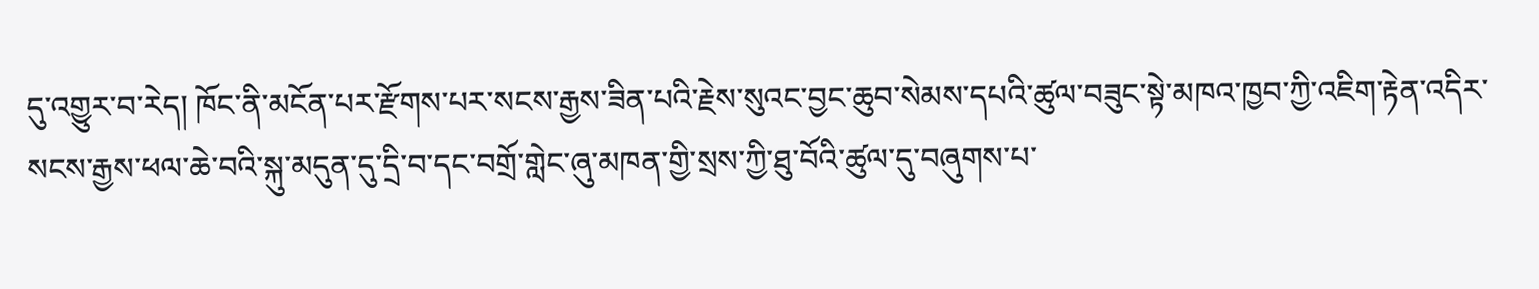དུ་འགྱུར་བ་རེད། ཁོང་ནི་མངོན་པར་རྫོགས་པར་སངས་རྒྱས་ཟིན་པའི་རྗེས་སུའང་བྱང་ཆུབ་སེམས་དཔའི་ཚུལ་བཟུང་སྟེ་མཁའ་ཁྱབ་ཀྱི་འཇིག་རྟེན་འདིར་སངས་རྒྱས་ཕལ་ཆེ་བའི་སྐུ་མདུན་དུ་དྲི་བ་དང་བགྲོ་གླེང་ཞུ་མཁན་གྱི་སྲས་ཀྱི་ཐུ་བོའི་ཚུལ་དུ་བཞུགས་པ་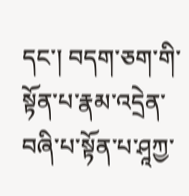དང་། བདག་ཅག་གི་སྟོན་པ་རྣམ་འདྲེན་བཞི་པ་སྟོན་པ་ཤཱཀྱ་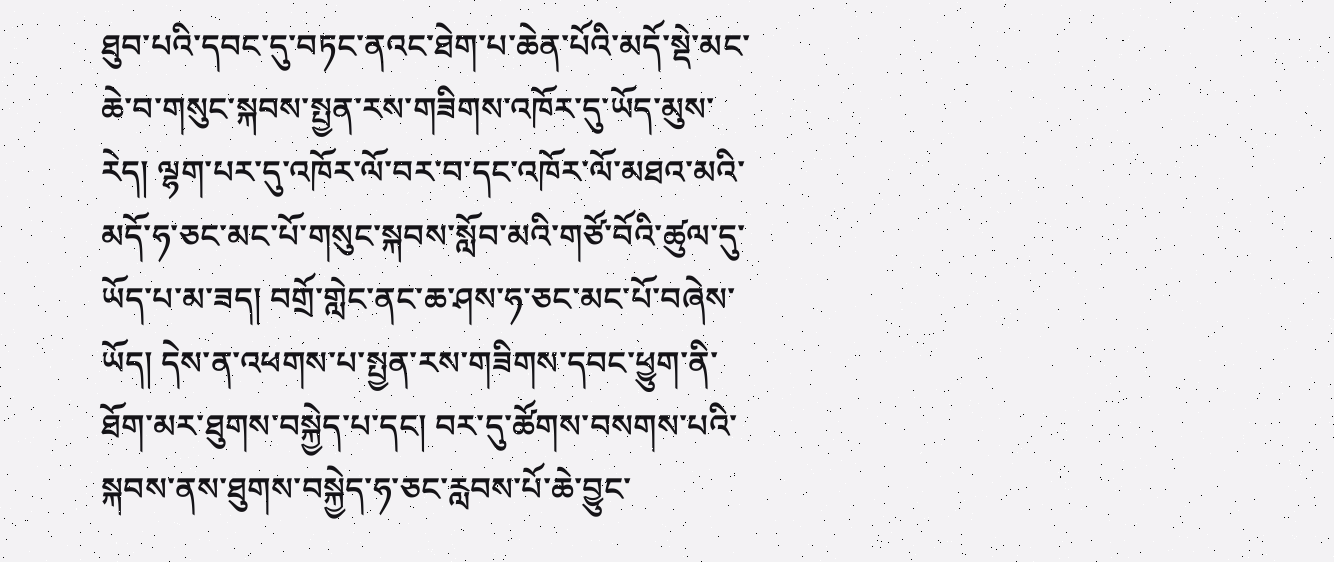ཐུབ་པའི་དབང་དུ་བཏང་ནའང་ཐེག་པ་ཆེན་པོའི་མདོ་སྡེ་མང་ཆེ་བ་གསུང་སྐབས་སྤྱན་རས་གཟིགས་འཁོར་དུ་ཡོད་མུས་རེད། ལྷག་པར་དུ་འཁོར་ལོ་བར་བ་དང་འཁོར་ལོ་མཐའ་མའི་མདོ་ཧ་ཅང་མང་པོ་གསུང་སྐབས་སློབ་མའི་གཙོ་བོའི་ཚུལ་དུ་ཡོད་པ་མ་ཟད། བགྲོ་གླེང་ནང་ཆ་ཤས་ཧ་ཅང་མང་པོ་བཞེས་ཡོད། དེས་ན་འཕགས་པ་སྤྱན་རས་གཟིགས་དབང་ཕྱུག་ནི་ཐོག་མར་ཐུགས་བསྐྱེད་པ་དང། བར་དུ་ཚོགས་བསགས་པའི་སྐབས་ནས་ཐུགས་བསྐྱེད་ཧ་ཅང་རླབས་པོ་ཆེ་བྱུང་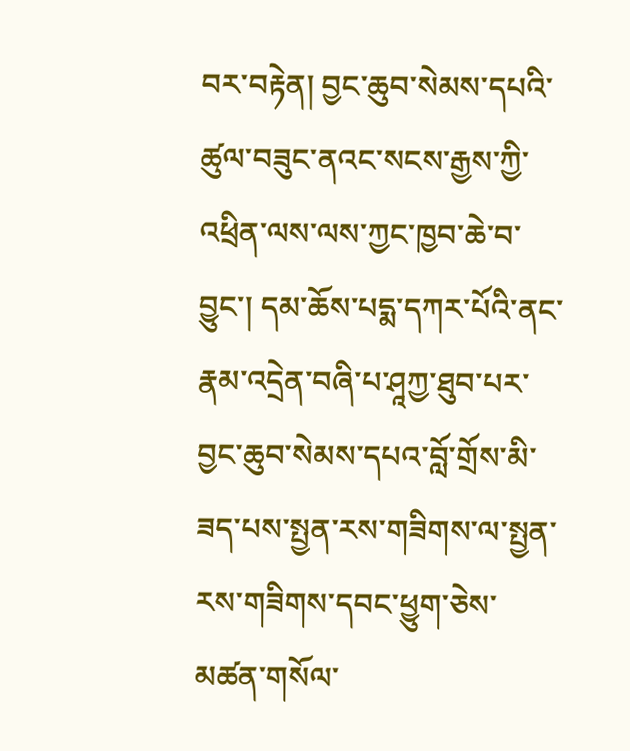བར་བརྟེན། བྱང་ཆུབ་སེམས་དཔའི་ཚུལ་བཟུང་ནའང་སངས་རྒྱས་ཀྱི་འཕྲིན་ལས་ལས་ཀྱང་ཁྱབ་ཆེ་བ་བྱུང་། དམ་ཆོས་པདྨ་དཀར་པོའི་ནང་རྣམ་འདྲེན་བཞི་པ་ཤཱཀྱ་ཐུབ་པར་བྱང་ཆུབ་སེམས་དཔའ་བློ་གྲོས་མི་ཟད་པས་སྤྱན་རས་གཟིགས་ལ་སྤྱན་རས་གཟིགས་དབང་ཕྱུག་ཅེས་མཚན་གསོལ་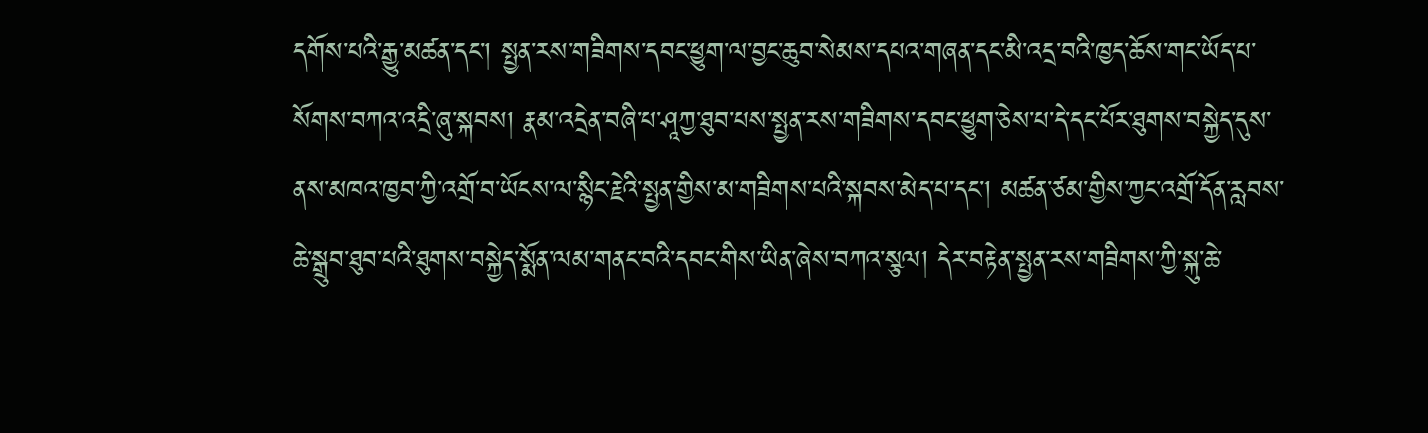དགོས་པའི་རྒྱུ་མཚན་དང་། སྤྱན་རས་གཟིགས་དབང་ཕྱུག་ལ་བྱང་ཆུབ་སེམས་དཔའ་གཞན་དང་མི་འདྲ་བའི་ཁྱད་ཆོས་གང་ཡོད་པ་སོགས་བཀའ་འདྲི་ཞུ་སྐབས། རྣམ་འདྲེན་བཞི་པ་ཤཱཀྱ་ཐུབ་པས་སྤྱན་རས་གཟིགས་དབང་ཕྱུག་ཅེས་པ་དེ་དང་པོར་ཐུགས་བསྐྱེད་དུས་ནས་མཁའ་ཁྱབ་ཀྱི་འགྲོ་བ་ཡོངས་ལ་སྙིང་རྗེའི་སྤྱན་གྱིས་མ་གཟིགས་པའི་སྐབས་མེད་པ་དང་། མཚན་ཙམ་གྱིས་ཀྱང་འགྲོ་དོན་རླབས་ཆེ་སྒྲུབ་ཐུབ་པའི་ཐུགས་བསྐྱེད་སྨོན་ལམ་གནང་བའི་དབང་གིས་ཡིན་ཞེས་བཀའ་སྩལ། དེར་བརྟེན་སྤྱན་རས་གཟིགས་ཀྱི་སྐུ་ཆེ་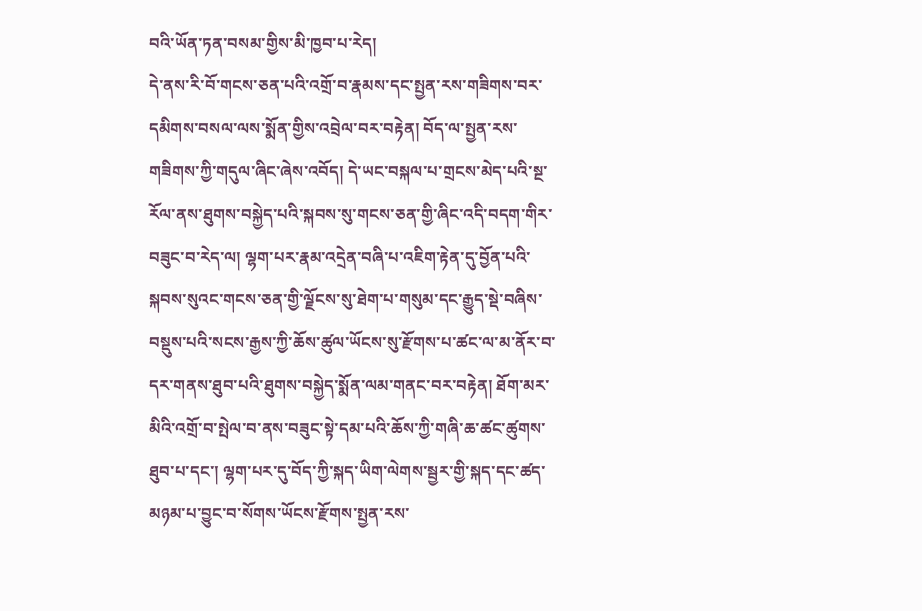བའི་ཡོན་ཏན་བསམ་གྱིས་མི་ཁྱབ་པ་རེད།
དེ་ནས་རི་བོ་གངས་ཅན་པའི་འགྲོ་བ་རྣམས་དང་སྤྱན་རས་གཟིགས་བར་དམིགས་བསལ་ལས་སྨོན་གྱིས་འབྲེལ་བར་བརྟེན། བོད་ལ་སྤྱན་རས་གཟིགས་ཀྱི་གདུལ་ཞིང་ཞེས་འབོད། དེ་ཡང་བསྐལ་པ་གྲངས་མེད་པའི་སྔ་རོལ་ནས་ཐུགས་བསྐྱེད་པའི་སྐབས་སུ་གངས་ཅན་གྱི་ཞིང་འདི་བདག་གིར་བཟུང་བ་རེད་ལ། ལྷག་པར་རྣམ་འདྲེན་བཞི་པ་འཇིག་རྟེན་དུ་བྱོན་པའི་སྐབས་སུའང་གངས་ཅན་གྱི་ལྗོངས་སུ་ཐེག་པ་གསུམ་དང་རྒྱུད་སྡེ་བཞིས་བསྡུས་པའི་སངས་རྒྱས་ཀྱི་ཆོས་ཚུལ་ཡོངས་སུ་རྫོགས་པ་ཚང་ལ་མ་ནོར་བ་དར་གནས་ཐུབ་པའི་ཐུགས་བསྐྱེད་སྨོན་ལམ་གནང་བར་བརྟེན། ཐོག་མར་མིའི་འགྲོ་བ་སྤེལ་བ་ནས་བཟུང་སྟེ་དམ་པའི་ཆོས་ཀྱི་གཞི་ཆ་ཚང་ཚུགས་ཐུབ་པ་དང་། ལྷག་པར་དུ་བོད་ཀྱི་སྐད་ཡིག་ལེགས་སྦྱར་གྱི་སྐད་དང་ཚད་མཉམ་པ་བྱུང་བ་སོགས་ཡོངས་རྫོགས་སྤྱན་རས་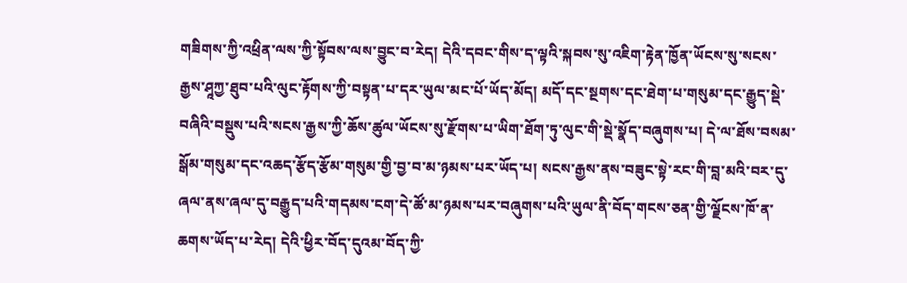གཟིགས་ཀྱི་འཕྲིན་ལས་ཀྱི་སྟོབས་ལས་བྱུང་བ་རེད། དེའི་དབང་གིས་ད་ལྟའི་སྐབས་སུ་འཇིག་རྟེན་ཁྱོན་ཡོངས་སུ་སངས་རྒྱས་ཤཱཀྱ་ཐུབ་པའི་ལུང་རྟོགས་ཀྱི་བསྟན་པ་དར་ཡུལ་མང་པོ་ཡོད་མོད། མདོ་དང་སྔགས་དང་ཐེག་པ་གསུམ་དང་རྒྱུད་སྡེ་བཞིའི་བསྡུས་པའི་སངས་རྒྱས་ཀྱི་ཆོས་ཚུལ་ཡོངས་སུ་རྫོགས་པ་ཡིག་ཐོག་ཏུ་ལུང་གི་སྡེ་སྣོད་བཞུགས་པ། དེ་ལ་ཐོས་བསམ་སྒོམ་གསུམ་དང་འཆད་རྩོད་རྩོམ་གསུམ་གྱི་བྱ་བ་མ་ཉམས་པར་ཡོད་པ། སངས་རྒྱས་ནས་བཟུང་སྟེ་རང་གི་བླ་མའི་བར་དུ་ཞལ་ནས་ཞལ་དུ་བརྒྱུད་པའི་གདམས་ངག་དེ་ཚོ་མ་ཉམས་པར་བཞུགས་པའི་ཡུལ་ནི་བོད་གངས་ཅན་གྱི་ལྗོངས་ཁོ་ན་ཆགས་ཡོད་པ་རེད། དེའི་ཕྱིར་བོད་དུའམ་བོད་ཀྱི་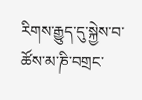རིགས་རྒྱུད་དུ་སྐྱེས་བ་ཚོས་མ་ཎི་བགྲང་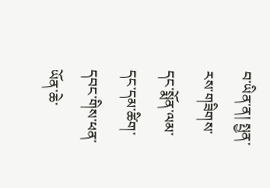བ་ཡིན་ན། སྤྱན་རས་གཟིགས་དང་སྨོན་ལམ་དང་དམ་ཚིག་དབང་གིས་ཕན་ཡོན་ཆེ་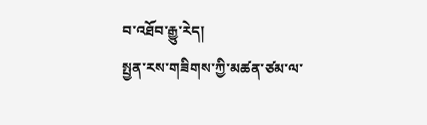བ་འཐོབ་རྒྱུ་རེད།
སྤྱན་རས་གཟིགས་ཀྱི་མཚན་ཙམ་ལ་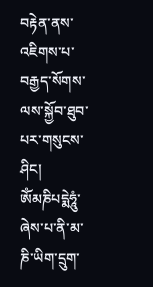བརྟེན་ནས་འཇིགས་པ་བརྒྱད་སོགས་ལས་སྐྱོབ་ཐུབ་པར་གསུངས་ཤིང། ཨོཾམཎིཔདྨེཧཱུཾ་ཞེས་པ་ནི་མ་ཎི་ཡིག་དྲུག་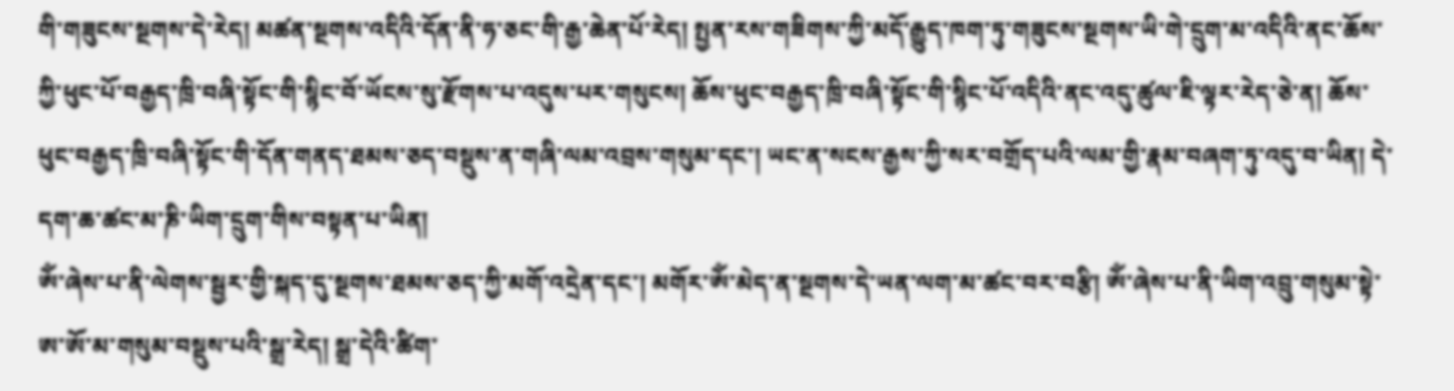གི་གཟུངས་སྔགས་དེ་རེད། མཚན་སྔགས་འདིའི་དོན་ནི་ཧ་ཅང་གི་རྒྱ་ཆེན་པོ་རེད། སྤྱན་རས་གཟིགས་ཀྱི་མདོ་རྒྱུད་ཁག་ཏུ་གཟུངས་སྔགས་ཡི་གེ་དྲུག་མ་འདིའི་ནང་ཆོས་ཀྱི་ཕུང་པོ་བརྒྱད་ཁྲི་བཞི་སྟོང་གི་སྙིང་བོ་ཡོངས་སུ་རྫོགས་པ་འདུས་པར་གསུངས། ཆོས་ཕུང་བརྒྱད་ཁྲི་བཞི་སྟོང་གི་སྙིང་པོ་འདིའི་ནང་འདུ་ཚུལ་ཇི་ལྟར་རེད་ཅེ་ན། ཆོས་ཕུང་བརྒྱད་ཁྲི་བཞི་སྟོང་གི་དོན་གནད་ཐམས་ཅད་བསྡུས་ན་གཞི་ལམ་འབྲས་གསུམ་དང་། ཡང་ན་སངས་རྒྱས་ཀྱི་སར་བགྲོད་པའི་ལམ་གྱི་རྣམ་བཞག་ཏུ་འདུ་བ་ཡིན། དེ་དག་ཆ་ཚང་མ་ཎི་ཡིག་དྲུག་གིས་བསྟན་པ་ཡིན།
ཨོཾ་ཞེས་པ་ནི་ལེགས་སྦྱར་གྱི་སྐད་དུ་སྔགས་ཐམས་ཅད་ཀྱི་མགོ་འདྲེན་དང་། མགོར་ཨོཾ་མེད་ན་སྔགས་དེ་ཡན་ལག་མ་ཚང་བར་བརྩི། ཨོཾ་ཞེས་པ་ནི་ཡིག་འབྲུ་གསུམ་སྟེ་ཨ་ཨོ་མ་གསུམ་བསྡུས་པའི་སྒྲ་རེད། སྒྲ་དེའི་ཚིག་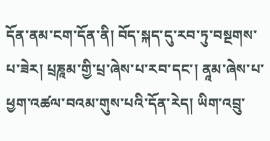དོན་ནམ་ངག་དོན་ནི། བོད་སྐད་དུ་རབ་ཏུ་བསྔགས་པ་ཟེར། པྲཎཱམ་གྱི་པྲ་ཞེས་པ་རབ་དང་། ནཱམ་ཞེས་པ་ཕྱག་འཚལ་བའམ་གུས་པའི་དོན་རེད། ཡིག་འབྲུ་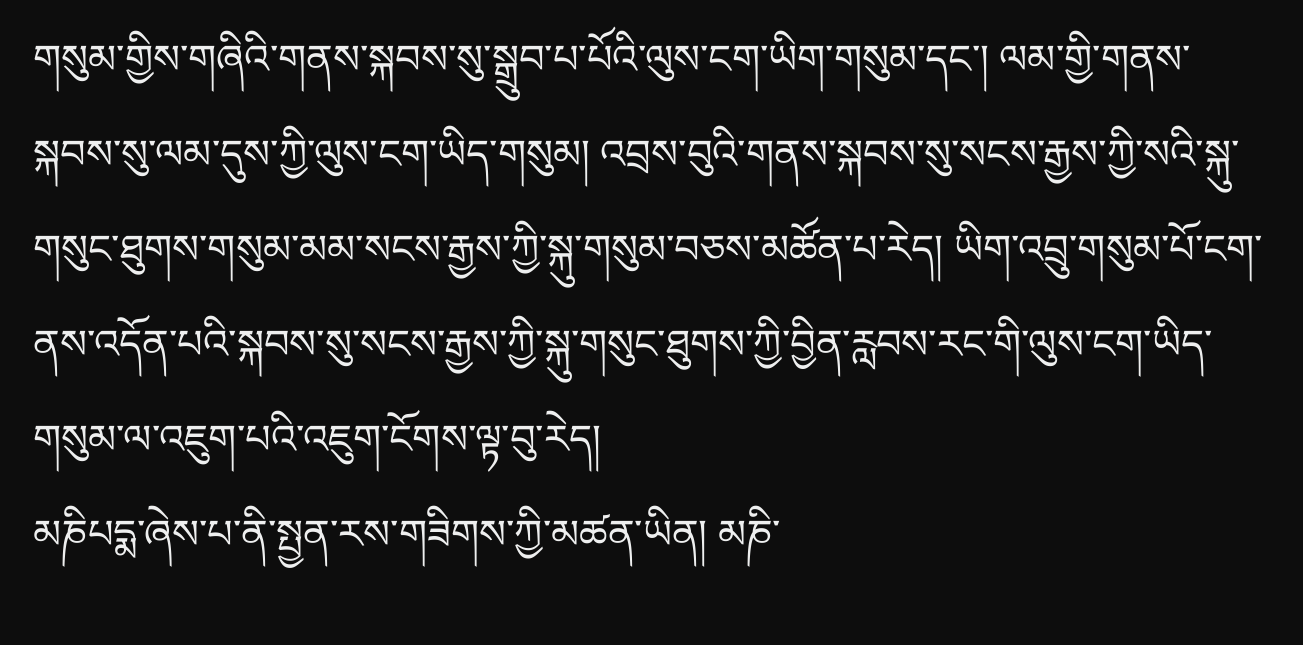གསུམ་གྱིས་གཞིའི་གནས་སྐབས་སུ་སྒྲུབ་པ་པོའི་ལུས་ངག་ཡིག་གསུམ་དང་། ལམ་གྱི་གནས་སྐབས་སུ་ལམ་དུས་ཀྱི་ལུས་ངག་ཡིད་གསུམ། འབྲས་བུའི་གནས་སྐབས་སུ་སངས་རྒྱས་ཀྱི་སའི་སྐུ་གསུང་ཐུགས་གསུམ་མམ་སངས་རྒྱས་ཀྱི་སྐུ་གསུམ་བཅས་མཚོན་པ་རེད། ཡིག་འབྲུ་གསུམ་པོ་ངག་ནས་འདོན་པའི་སྐབས་སུ་སངས་རྒྱས་ཀྱི་སྐུ་གསུང་ཐུགས་ཀྱི་བྱིན་རླབས་རང་གི་ལུས་ངག་ཡིད་གསུམ་ལ་འཇུག་པའི་འཇུག་ངོགས་ལྟ་བུ་རེད།
མཎིཔདྨ་ཞེས་པ་ནི་སྤྱན་རས་གཟིགས་ཀྱི་མཚན་ཡིན། མཎི་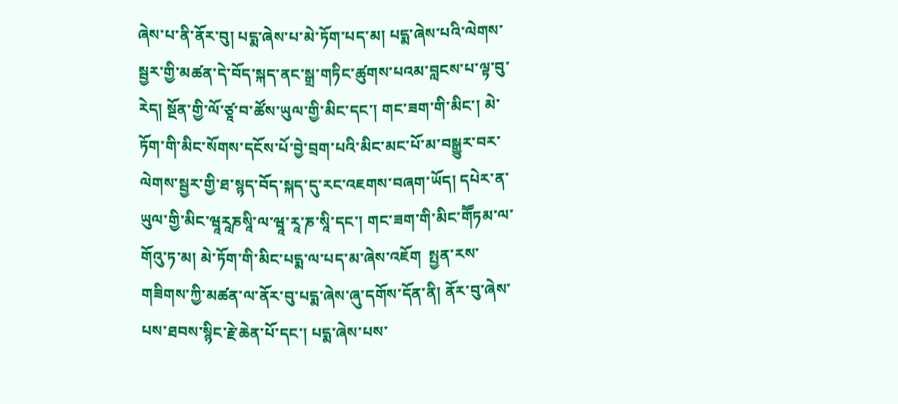ཞེས་པ་ནི་ནོར་བུ། པདྨ་ཞེས་པ་མེ་ཏོག་པད་མ། པདྨ་ཞེས་པའི་ལེགས་སྦྱར་གྱི་མཚན་དེ་བོད་སྐད་ནང་སྒྲ་གཏིང་ཚུགས་པའམ་བླངས་པ་ལྟ་བུ་རེད། སྔོན་གྱི་ལོ་ཙཱ་བ་ཚོས་ཡུལ་གྱི་མིང་དང་། གང་ཟག་གི་མིང་། མེ་ཏོག་གི་མིང་སོགས་དངོས་པོ་བྱེ་བྲག་པའི་མིང་མང་པོ་མ་བསྒྱུར་བར་ལེགས་སྦྱར་གྱི་ཐ་སྙད་བོད་སྐད་དུ་རང་འཇགས་བཞག་ཡོད། དཔེར་ན་ཡུལ་གྱི་མིང་ཝཱརཱཎསཱི་ལ་ཝཱ་རཱ་ཎ་སཱི་དང་། གང་ཟག་གི་མིང་གཽཏམ་ལ་གོའུ་ཏ་མ། མེ་ཏོག་གི་མིང་པདྨ་ལ་པད་མ་ཞེས་འཇོག  སྤྱན་རས་གཟིགས་ཀྱི་མཚན་ལ་ནོར་བུ་པདྨ་ཞེས་ཞུ་དགོས་དོན་ནི། ནོར་བུ་ཞེས་པས་ཐབས་སྙིང་རྗེ་ཆེན་པོ་དང་། པདྨ་ཞེས་པས་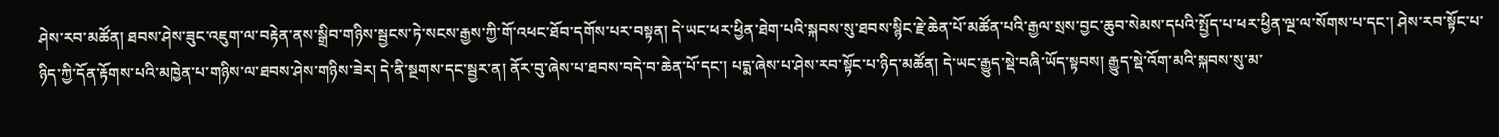ཤེས་རབ་མཚོན། ཐབས་ཤེས་ཟུང་འཇུག་ལ་བརྟེན་ནས་སྒྲིབ་གཉིས་སྦྱངས་ཏེ་སངས་རྒྱས་ཀྱི་གོ་འཕང་ཐོབ་དགོས་པར་བསྟན། དེ་ཡང་ཕར་ཕྱིན་ཐེག་པའི་སྐབས་སུ་ཐབས་སྙིང་རྗེ་ཆེན་པོ་མཚོན་པའི་རྒྱལ་སྲས་བྱང་ཆུབ་སེམས་དཔའི་སྤྱོད་པ་ཕར་ཕྱིན་ལྔ་ལ་སོགས་པ་དང་། ཤེས་རབ་སྟོང་པ་ཉིད་ཀྱི་དོན་རྟོགས་པའི་མཁྱེན་པ་གཉིས་ལ་ཐབས་ཤེས་གཉིས་ཟེར། དེ་ནི་སྔགས་དང་སྦྱར་ན། ནོར་བུ་ཞེས་པ་ཐབས་བདེ་བ་ཆེན་པོ་དང་། པདྨ་ཞེས་པ་ཤེས་རབ་སྟོང་པ་ཉིད་མཚོན། དེ་ཡང་རྒྱུད་སྡེ་བཞི་ཡོད་སྟབས། རྒྱུད་སྡེ་འོག་མའི་སྐབས་སུ་མ་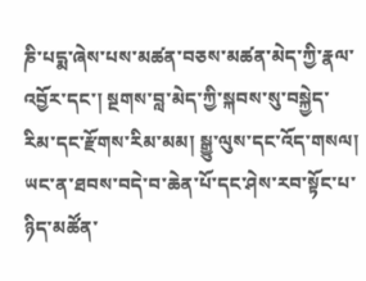ཎི་པདྨ་ཞེས་པས་མཚན་བཅས་མཚན་མེད་ཀྱི་རྣལ་འབྱོར་དང་། སྔགས་བླ་མེད་ཀྱི་སྐབས་སུ་བསྐྱེད་རིམ་དང་རྫོགས་རིམ་མམ། སྒྱུ་ལུས་དང་འོད་གསལ། ཡང་ན་ཐབས་བདེ་བ་ཆེན་པོ་དང་ཤེས་རབ་སྟོང་པ་ཉིད་མཚོན་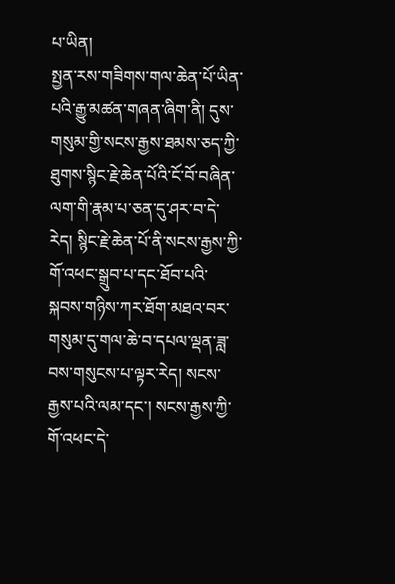པ་ཡིན།
སྤྱན་རས་གཟིགས་གལ་ཆེན་པོ་ཡིན་པའི་རྒྱུ་མཚན་གཞན་ཞིག་ནི། དུས་གསུམ་གྱི་སངས་རྒྱས་ཐམས་ཅད་ཀྱི་ཐུགས་སྙིང་རྗེ་ཆེན་པོའི་ངོ་བོ་བཞིན་ལག་གི་རྣམ་པ་ཅན་དུ་ཤར་བ་དེ་རེད། སྙིང་རྗེ་ཆེན་པོ་ནི་སངས་རྒྱས་ཀྱི་གོ་འཕང་སྒྲུབ་པ་དང་ཐོབ་པའི་སྐབས་གཉིས་ཀར་ཐོག་མཐའ་བར་གསུམ་དུ་གལ་ཆེ་བ་དཔལ་ལྡན་ཟླ་བས་གསུངས་པ་ལྟར་རེད། སངས་རྒྱས་པའི་ལམ་དང་། སངས་རྒྱས་ཀྱི་གོ་འཕང་དེ་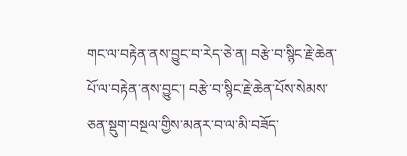གང་ལ་བརྟེན་ནས་བྱུང་བ་རེད་ཅེ་ན། བརྩེ་བ་སྙིང་རྗེ་ཆེན་པོ་ལ་བརྟེན་ནས་བྱུང་། བརྩེ་བ་སྙིང་རྗེ་ཆེན་པོས་སེམས་ཅན་སྡུག་བསྔལ་གྱིས་མནར་བ་ལ་མི་བཟོད་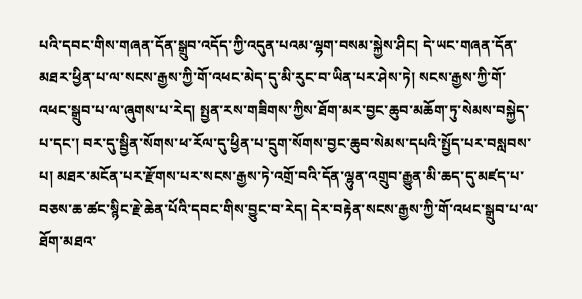པའི་དབང་གིས་གཞན་དོན་སྒྲུབ་འདོད་ཀྱི་འདུན་པའམ་ལྷག་བསམ་སྐྱེས་ཤིང། དེ་ཡང་གཞན་དོན་མཐར་ཕྱིན་པ་ལ་སངས་རྒྱས་ཀྱི་གོ་འཕང་མེད་དུ་མི་རུང་བ་ཡིན་པར་ཤེས་ཏེ། སངས་རྒྱས་ཀྱི་གོ་འཕང་སྒྲུབ་པ་ལ་ཞུགས་པ་རེད། སྤྱན་རས་གཟིགས་ཀྱིས་ཐོག་མར་བྱང་ཆུབ་མཆོག་ཏུ་སེམས་བསྐྱེད་པ་དང་། བར་དུ་སྦྱིན་སོགས་ཕ་རོལ་དུ་ཕྱིན་པ་དྲུག་སོགས་བྱང་ཆུབ་སེམས་དཔའི་སྤྱོད་པར་བསླབས་པ། མཐར་མངོན་པར་རྫོགས་པར་སངས་རྒྱས་ཏེ་འགྲོ་བའི་དོན་ལྷུན་འགྲུབ་རྒྱུན་མི་ཆད་དུ་མཛད་པ་བཅས་ཆ་ཚང་སྙིང་རྗེ་ཆེན་པོའི་དབང་གིས་བྱུང་བ་རེད། དེར་བརྟེན་སངས་རྒྱས་ཀྱི་གོ་འཕང་སྒྲུབ་པ་ལ་ཐོག་མཐའ་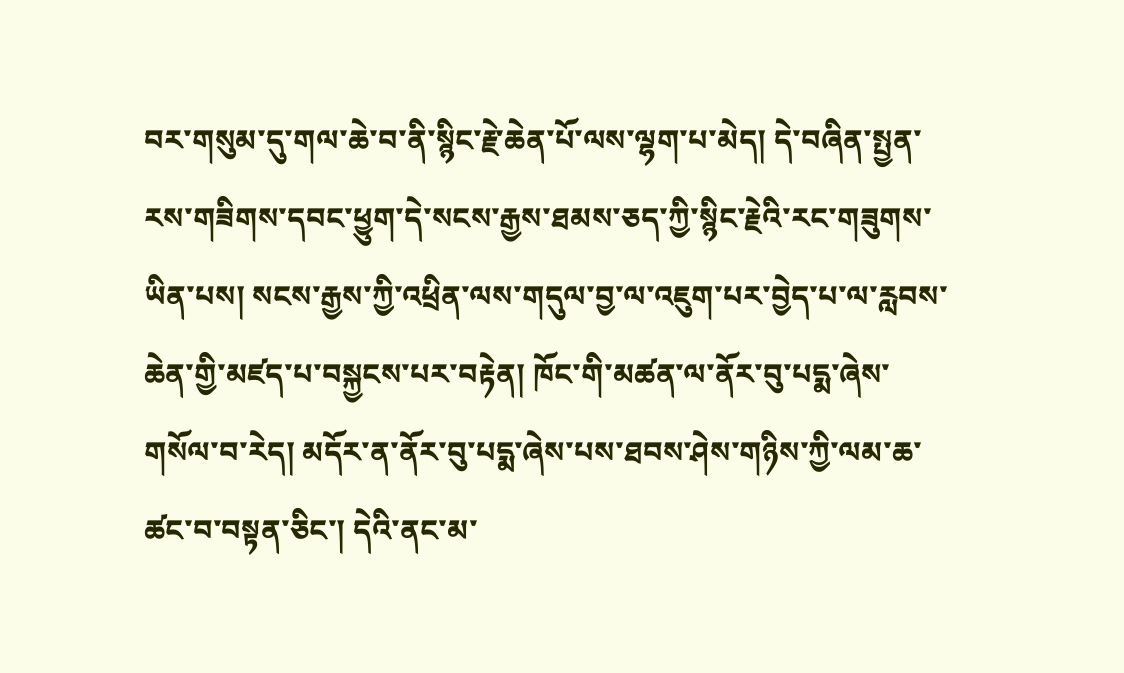བར་གསུམ་དུ་གལ་ཆེ་བ་ནི་སྙིང་རྗེ་ཆེན་པོ་ལས་ལྷག་པ་མེད། དེ་བཞིན་སྤྱན་རས་གཟིགས་དབང་ཕྱུག་དེ་སངས་རྒྱས་ཐམས་ཅད་ཀྱི་སྙིང་རྗེའི་རང་གཟུགས་ཡིན་པས། སངས་རྒྱས་ཀྱི་འཕྲིན་ལས་གདུལ་བྱ་ལ་འཇུག་པར་བྱེད་པ་ལ་རླབས་ཆེན་གྱི་མཛད་པ་བསྐྱངས་པར་བརྟེན། ཁོང་གི་མཚན་ལ་ནོར་བུ་པདྨ་ཞེས་གསོལ་བ་རེད། མདོར་ན་ནོར་བུ་པདྨ་ཞེས་པས་ཐབས་ཤེས་གཉིས་ཀྱི་ལམ་ཆ་ཚང་བ་བསྟན་ཅིང་། དེའི་ནང་མ་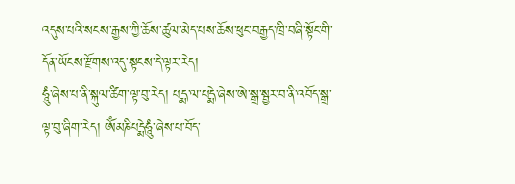འདུས་པའི་སངས་རྒྱས་ཀྱི་ཆོས་ཚུལ་མེད་པས་ཆོས་ཕུང་བརྒྱད་ཁྲི་བཞི་སྟོང་གི་དོན་ཡོངས་རྫོགས་འདུ་སྟངས་དེ་ལྟར་རེད།
ཧཱུཾ་ཞེས་པ་ནི་སྐུལ་ཚིག་ལྟ་བུ་རེད། པདྨ་ལ་པདྨེ་ཞེས་ཨེ་སྒྲ་སྦྱར་བ་ནི་འབོད་སྒྲ་ལྟ་བུ་ཞིག་རེད། ཨོཾམཎིཔདྨེཧཱུཾ་ཞེས་པ་བོད་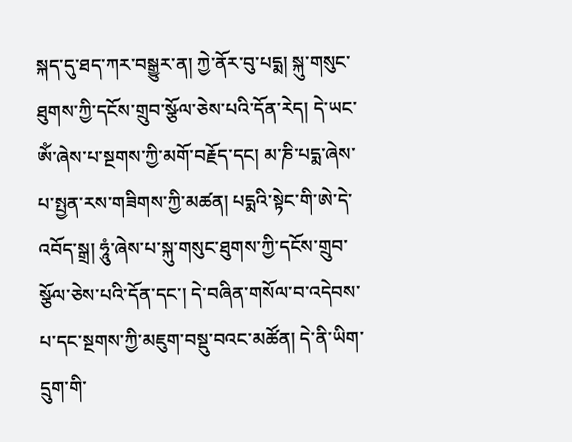སྐད་དུ་ཐད་ཀར་བསྒྱུར་ན། ཀྱེ་ནོར་བུ་པདྨ། སྐུ་གསུང་ཐུགས་ཀྱི་དངོས་གྲུབ་སྩོལ་ཅེས་པའི་དོན་རེད། དེ་ཡང་ཨོཾ་ཞེས་པ་སྔགས་ཀྱི་མགོ་བརྗོད་དང། མ་ཎི་པདྨ་ཞེས་པ་སྤྱན་རས་གཟིགས་ཀྱི་མཚན། པདྨའི་སྟེང་གི་ཨེ་དེ་འབོད་སྒྲ། ཧཱུཾ་ཞེས་པ་སྐུ་གསུང་ཐུགས་ཀྱི་དངོས་གྲུབ་སྩོལ་ཅེས་པའི་དོན་དང་། དེ་བཞིན་གསོལ་བ་འདེབས་པ་དང་སྔགས་ཀྱི་མཇུག་བསྡུ་བའང་མཚོན། དེ་ནི་ཡིག་དྲུག་གི་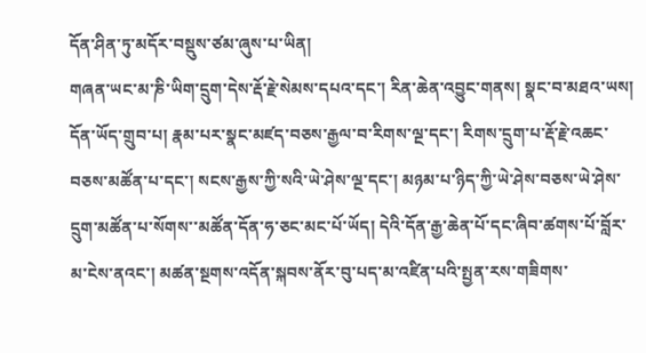དོན་ཤིན་ཏུ་མདོར་བསྡུས་ཙམ་ཞུས་པ་ཡིན།
གཞན་ཡང་མ་ཎི་ཡིག་དྲུག་དེས་རྡོ་རྗེ་སེམས་དཔའ་དང་། རིན་ཆེན་འབྱུང་གནས། སྣང་བ་མཐའ་ཡས། དོན་ཡོད་གྲུབ་པ། རྣམ་པར་སྣང་མཛད་བཅས་རྒྱལ་བ་རིགས་ལྔ་དང་། རིགས་དྲུག་པ་རྡོ་རྗེ་འཆང་བཅས་མཚོན་པ་དང་། སངས་རྒྱས་ཀྱི་སའི་ཡེ་ཤེས་ལྔ་དང་། མཉམ་པ་ཉིད་ཀྱི་ཡེ་ཤེས་བཅས་ཡེ་ཤེས་དྲུག་མཚོན་པ་སོགས་་མཚོན་དོན་ཧ་ཅང་མང་པོ་ཡོད། དེའི་དོན་རྒྱ་ཆེན་པོ་དང་ཞིབ་ཚགས་པོ་བློར་མ་ངེས་ནའང་། མཚན་སྔགས་འདོན་སྐབས་ནོར་བུ་པད་མ་འཛིན་པའི་སྤྱན་རས་གཟིགས་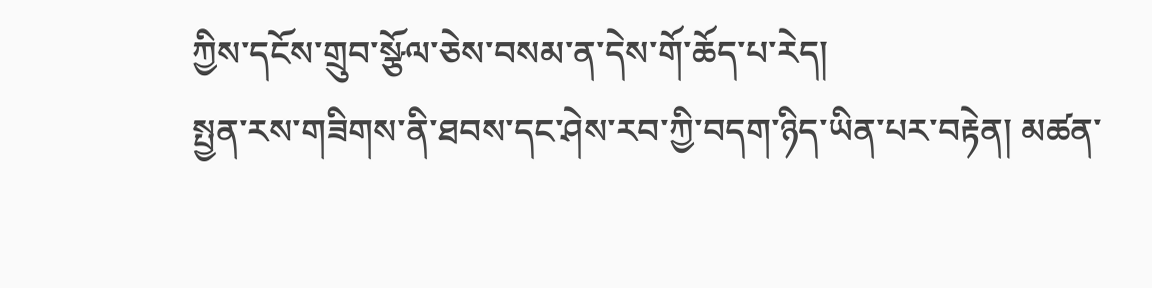ཀྱིས་དངོས་གྲུབ་སྩོལ་ཅེས་བསམ་ན་དེས་གོ་ཆོད་པ་རེད།
སྤྱན་རས་གཟིགས་ནི་ཐབས་དང་ཤེས་རབ་ཀྱི་བདག་ཉིད་ཡིན་པར་བརྟེན། མཚན་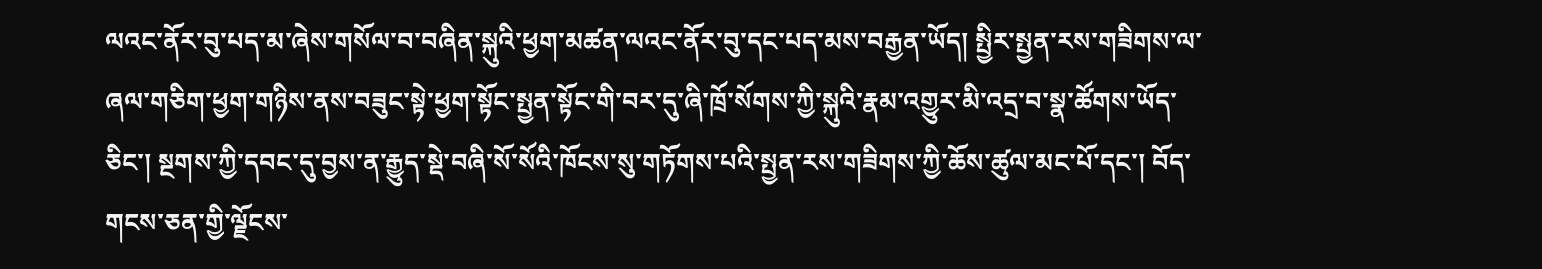ལའང་ནོར་བུ་པད་མ་ཞེས་གསོལ་བ་བཞིན་སྐུའི་ཕྱག་མཚན་ལའང་ནོར་བུ་དང་པད་མས་བརྒྱན་ཡོད། སྤྱིར་སྤྱན་རས་གཟིགས་ལ་ཞལ་གཅིག་ཕྱག་གཉིས་ནས་བཟུང་སྟེ་ཕྱག་སྟོང་སྤྱན་སྟོང་གི་བར་དུ་ཞི་ཁྲོ་སོགས་ཀྱི་སྐུའི་རྣམ་འགྱུར་མི་འདྲ་བ་སྣ་ཚོགས་ཡོད་ཅིང་། སྔགས་ཀྱི་དབང་དུ་བྱས་ན་རྒྱུད་སྡེ་བཞི་སོ་སོའི་ཁོངས་སུ་གཏོགས་པའི་སྤྱན་རས་གཟིགས་ཀྱི་ཆོས་ཚུལ་མང་པོ་དང་། བོད་གངས་ཅན་གྱི་ལྗོངས་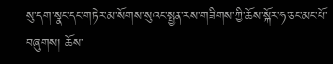སུ་དག་སྣང་དང་གཏེར་མ་སོགས་སུའང་སྤྱན་རས་གཟིགས་ཀྱི་ཆོས་སྐོར་ཧ་ཅང་མང་པོ་བཞུགས། ཆོས་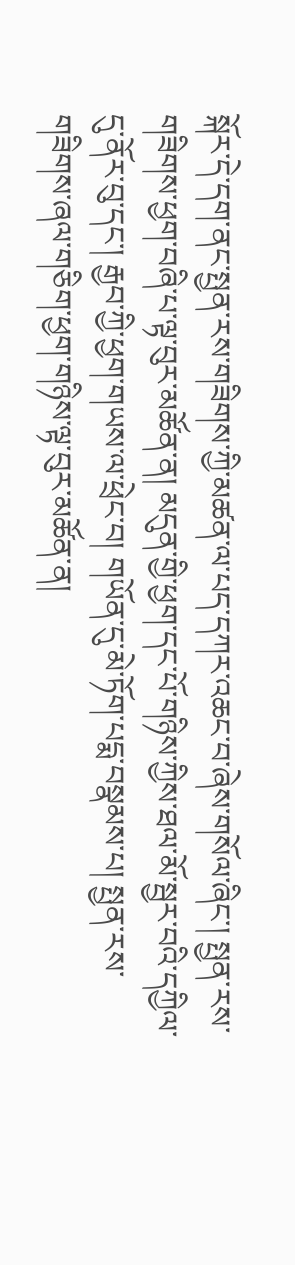སྐོར་དེ་དག་ནང་སྤྱན་རས་གཟིགས་ཀྱི་མཚན་ལ་པད་དཀར་འཆང་བ་ཞེས་གསོལ་ཞིང་། སྤྱན་རས་གཟིགས་ཕྱག་བཞི་པ་ལྟ་བུར་མཚོན་ན། མདུན་གྱི་ཕྱག་དང་པོ་གཉིས་ཀྱིས་ཐལ་མོ་སྦྱར་བའི་དཀྱིལ་དུ་ནོར་བུ་དང་། རྒྱབ་ཀྱི་ཕྱག་གཡས་ལ་ཕྲེང་བ། གཡོན་དུ་མེ་ཏོག་པདྨ་བསྣམས་པ། སྤྱན་རས་གཟིགས་ཞལ་གཅིག་ཕྱག་གཉིས་ལྟ་བུར་མཚོན་ན།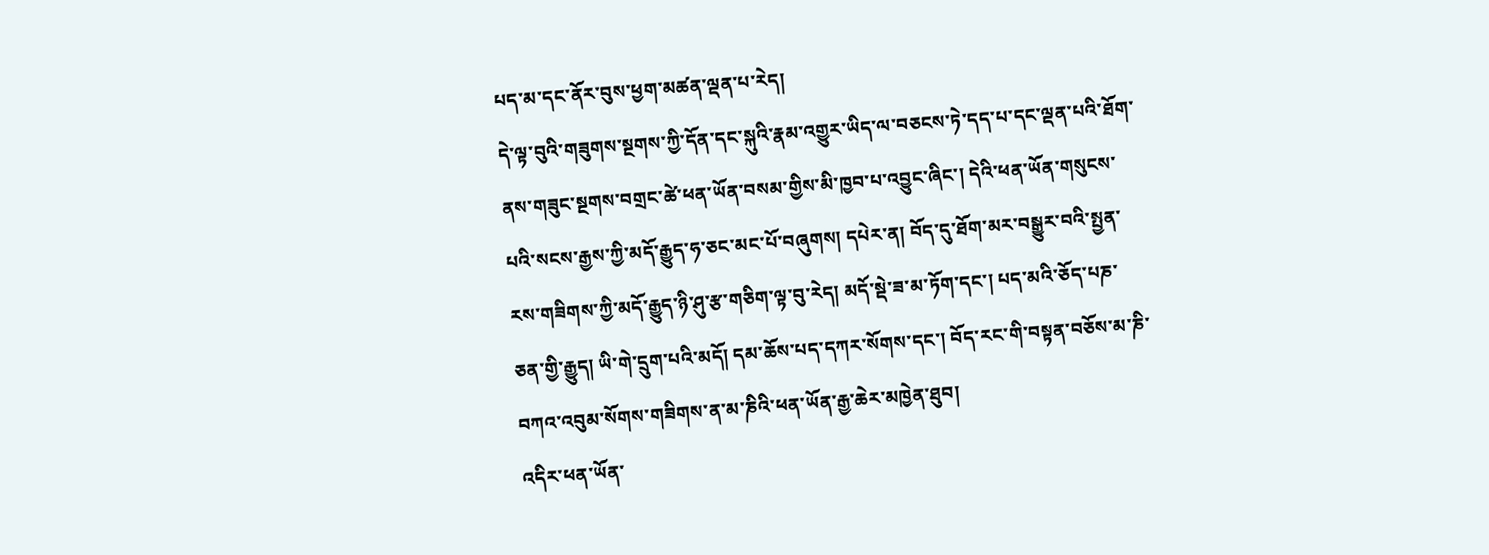པད་མ་དང་ནོར་བུས་ཕྱག་མཚན་ལྡན་པ་རེད།
དེ་ལྟ་བུའི་གཟུགས་སྔགས་ཀྱི་དོན་དང་སྐུའི་རྣམ་འགྱུར་ཡིད་ལ་བཅངས་ཏེ་དད་པ་དང་ལྡན་པའི་ཐོག་ནས་གཟུང་སྔགས་བགྲང་ཚེ་ཕན་ཡོན་བསམ་གྱིས་མི་ཁྱབ་པ་འབྱུང་ཞིང་། དེའི་ཕན་ཡོན་གསུངས་པའི་སངས་རྒྱས་ཀྱི་མདོ་རྒྱུད་ཧ་ཅང་མང་པོ་བཞུགས། དཔེར་ན། བོད་དུ་ཐོག་མར་བསྒྱུར་བའི་སྤྱན་རས་གཟིགས་ཀྱི་མདོ་རྒྱུད་ཉི་ཤུ་རྩ་གཅིག་ལྟ་བུ་རེད། མདོ་སྡེ་ཟ་མ་ཏོག་དང་། པད་མའི་ཅོད་པཎ་ཅན་གྱི་རྒྱུད། ཡི་གེ་དྲུག་པའི་མདོ། དམ་ཆོས་པད་དཀར་སོགས་དང་། བོད་རང་གི་བསྟན་བཅོས་མ་ཎི་བཀའ་འབུམ་སོགས་གཟིགས་ན་མ་ཎིའི་ཕན་ཡོན་རྒྱ་ཆེར་མཁྱེན་ཐུབ།
འདིར་ཕན་ཡོན་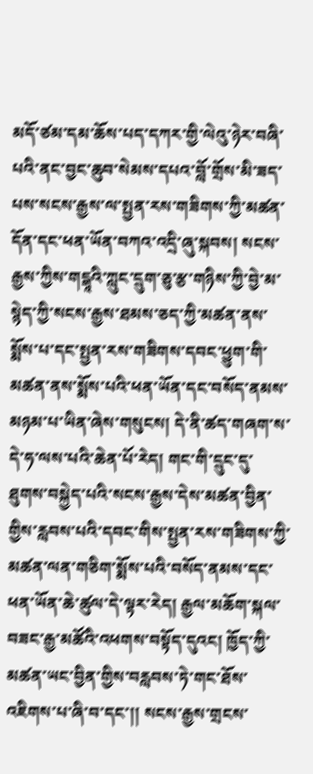མདོ་ཙམ་དམ་ཆོས་པད་དཀར་གྱི་ལེའུ་ཉེར་བཞི་པའི་ནང་བྱང་ཆུབ་སེམས་དཔའ་བློ་གྲོས་མི་ཟད་པས་སངས་རྒྱས་ལ་སྤྱན་རས་གཟིགས་ཀྱི་མཚན་དོན་དང་ཕན་ཡོན་བཀའ་འདྲི་ཞུ་སྐབས། སངས་རྒྱས་ཀྱིས་གངྒཱའི་ཀླུང་དྲུག་ཅུ་རྩ་གཉིས་ཀྱི་བྱེ་མ་སྙེད་ཀྱི་སངས་རྒྱས་ཐམས་ཅད་ཀྱི་མཚན་ནས་སྨོས་པ་དང་སྤྱན་རས་གཟིགས་དབང་ཕྱུག་གི་མཚན་ནས་སྨོས་པའི་ཕན་ཡོན་དང་བསོད་ནམས་མཉམ་པ་ཡིན་ཞེས་གསུངས། དེ་ནི་ཚད་གཞག་ས་དེ་ཧ་ལས་པའི་ཆེན་པོ་རེད། གང་གི་དྲུང་དུ་ཐུགས་བསྐྱེད་པའི་སངས་རྒྱས་དེས་མཚན་བྱིན་གྱིས་རླབས་པའི་དབང་གིས་སྤྱན་རས་གཟིགས་ཀྱི་མཚན་ལན་གཅིག་སྨོས་པའི་བསོད་ནམས་དང་ཕན་ཡོན་ཆེ་ཚུལ་དེ་ལྟར་རེད། རྒྱལ་མཆོག་སྐལ་བཟང་རྒྱ་མཚོའི་འཕགས་བསྟོད་དུའང། ཁྱོད་ཀྱི་མཚན་ཡང་བྱིན་གྱིས་བརླབས་ཏེ་གང་ཐོས་འཇིགས་པ་ཞི་བ་དང་།། སངས་རྒྱས་གྲངས་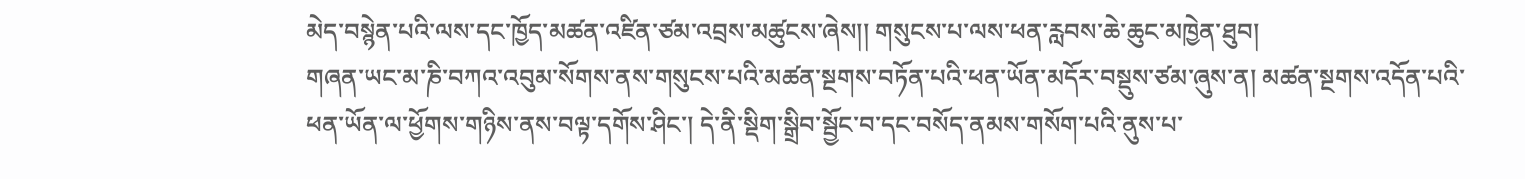མེད་བསྙེན་པའི་ལས་དང་ཁྱོད་མཚན་འཛིན་ཙམ་འབྲས་མཚུངས་ཞེས།། གསུངས་པ་ལས་ཕན་རླབས་ཆེ་ཆུང་མཁྱེན་ཐུབ།
གཞན་ཡང་མ་ཎི་བཀའ་འབུམ་སོགས་ནས་གསུངས་པའི་མཚན་སྔགས་བཏོན་པའི་ཕན་ཡོན་མདོར་བསྡུས་ཙམ་ཞུས་ན། མཚན་སྔགས་འདོན་པའི་ཕན་ཡོན་ལ་ཕྱོགས་གཉིས་ནས་བལྟ་དགོས་ཤིང་། དེ་ནི་སྡིག་སྒྲིབ་སྦྱོང་བ་དང་བསོད་ནམས་གསོག་པའི་ནུས་པ་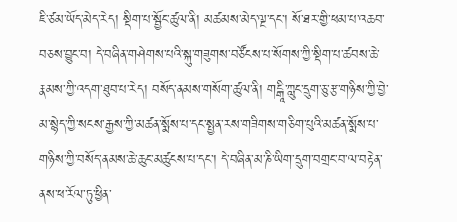ཇི་ཙམ་ཡོད་མེད་རེད། སྡིག་པ་སྦྱོང་ཚུལ་ནི། མཚམས་མེད་ལྔ་དང་། སོ་ཐར་གྱི་ཕམ་པ་འཆབ་བཅས་བྱུང་བ། དེ་བཞིན་གཤེགས་པའི་སྐུ་གཟུགས་བཙོངས་པ་སོགས་ཀྱི་སྡིག་པ་ཚབས་ཆེ་རྣམས་ཀྱི་འདག་ཐུབ་པ་རེད། བསོད་ནམས་གསོག་ཚུལ་ནི། གངྒཱི་ཀླུང་དྲུག་ཅུ་རྩ་གཉིས་ཀྱི་བྱེ་མ་སྙེད་ཀྱི་སངས་རྒྱས་ཀྱི་མཚན་སྨོས་པ་དང་སྤྱན་རས་གཟིགས་གཅིག་པུའི་མཚན་སྨོས་པ་གཉིས་ཀྱི་བསོད་ནམས་ཆེ་ཆུང་མཚུངས་པ་དང་། དེ་བཞིན་མ་ཎི་ཡིག་དྲུག་བགྲང་བ་ལ་བརྟེན་ནས་ཕ་རོལ་ཏུ་ཕྱིན་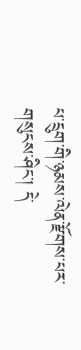པ་དྲུག་གི་ཉམས་ལེན་རྫོགས་པར་གསུངས་ཤིང་། དེ་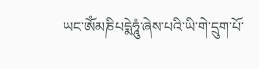ཡང་ཨོཾམཎིཔདྨེཧཱུཾ་ཞེས་པའི་ཡི་གེ་དྲུག་པོ་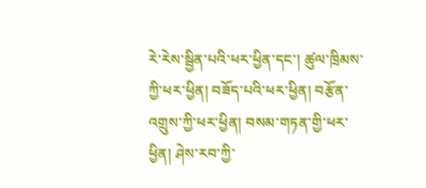རེ་རེས་སྦྱིན་པའི་ཕར་ཕྱིན་དང་། ཚུལ་ཁྲིམས་ཀྱི་ཕར་ཕྱིན། བཟོད་པའི་ཕར་ཕྱིན། བརྩོན་འགྲུས་ཀྱི་ཕར་ཕྱིན། བསམ་གཏན་གྱི་ཕར་ཕྱིན། ཤེས་རབ་ཀྱི་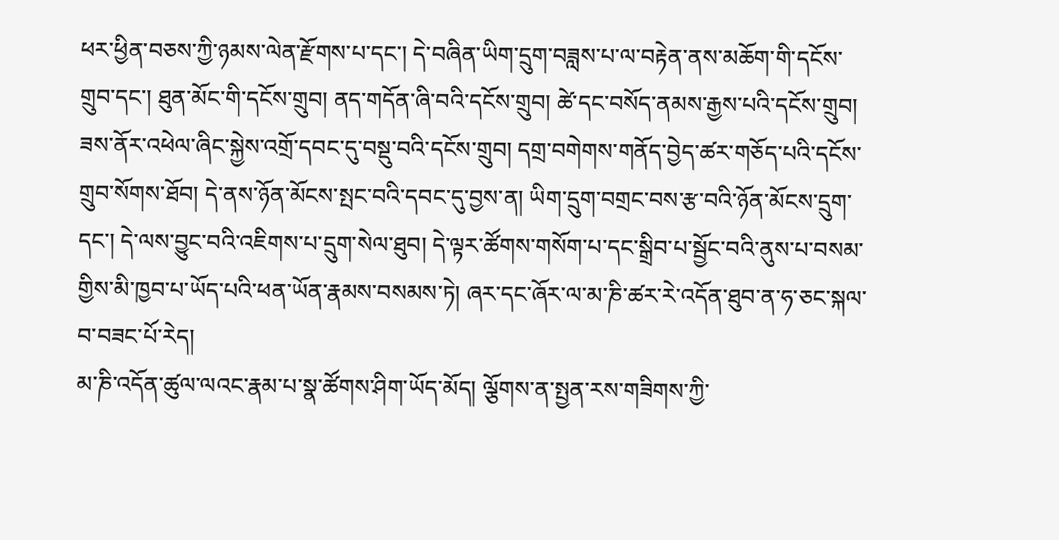ཕར་ཕྱིན་བཅས་ཀྱི་ཉམས་ལེན་རྫོགས་པ་དང་། དེ་བཞིན་ཡིག་དྲུག་བཟླས་པ་ལ་བརྟེན་ནས་མཆོག་གི་དངོས་གྲུབ་དང་། ཐུན་མོང་གི་དངོས་གྲུབ། ནད་གདོན་ཞི་བའི་དངོས་གྲུབ། ཚེ་དང་བསོད་ནམས་རྒྱས་པའི་དངོས་གྲུབ། ཟས་ནོར་འཕེལ་ཞིང་སྐྱེས་འགྲོ་དབང་དུ་བསྡུ་བའི་དངོས་གྲུབ། དགྲ་བགེགས་གནོད་བྱེད་ཚར་གཅོད་པའི་དངོས་གྲུབ་སོགས་ཐོབ། དེ་ནས་ཉོན་མོངས་སྤང་བའི་དབང་དུ་བྱས་ན། ཡིག་དྲུག་བགྲང་བས་རྩ་བའི་ཉོན་མོངས་དྲུག་དང་། དེ་ལས་བྱུང་བའི་འཇིགས་པ་དྲུག་སེལ་ཐུབ། དེ་ལྟར་ཚོགས་གསོག་པ་དང་སྒྲིབ་པ་སྦྱོང་བའི་ནུས་པ་བསམ་གྱིས་མི་ཁྱབ་པ་ཡོད་པའི་ཕན་ཡོན་རྣམས་བསམས་ཏེ། ཞར་དང་ཞོར་ལ་མ་ཎི་ཚར་རེ་འདོན་ཐུབ་ན་ཧ་ཅང་སྐལ་བ་བཟང་པོ་རེད།
མ་ཎི་འདོན་ཚུལ་ལའང་རྣམ་པ་སྣ་ཚོགས་ཤིག་ཡོད་མོད། ལྕོགས་ན་སྤྱན་རས་གཟིགས་ཀྱི་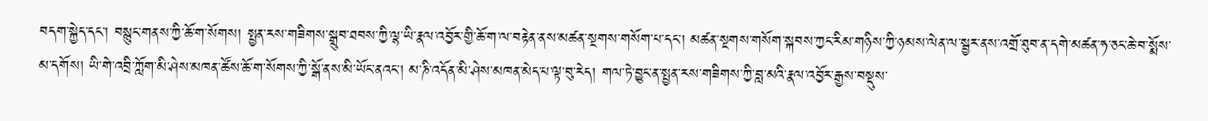བདག་སྐྱེད་དང་། བསྙུང་གནས་ཀྱི་ཆོ་ག་སོགས། སྤྱན་རས་གཟིགས་སྒྲུབ་ཐབས་ཀྱི་ལྷ་ཡི་རྣལ་འབྱོར་གྱི་ཆོ་ག་ལ་བརྟེན་ནས་མཚན་སྔགས་གསོག་པ་དང་། མཚན་སྔགས་གསོག་སྐབས་ཀྱང་རིམ་གཉིས་ཀྱི་ཉམས་ལེན་ལ་སྦྱར་ནས་འགྲོ་ཐུབ་ན་དགེ་མཚན་ཧ་ཅང་ཆེ་བ་སྨོས་མ་དགོས། ཡི་གེ་འབྲི་ཀློག་མི་ཤེས་མཁན་ཚོས་ཆོ་ག་སོགས་ཀྱི་སྒོ་ནས་མི་ཡོང་ནའང་། མ་ཎི་འདོན་མི་ཤེས་མཁན་མེད་པ་ལྟ་བུ་རེད། གལ་ཏེ་བྱུང་ན་སྤྱན་རས་གཟིགས་ཀྱི་བླ་མའི་རྣལ་འབྱོར་རྒྱས་བསྡུས་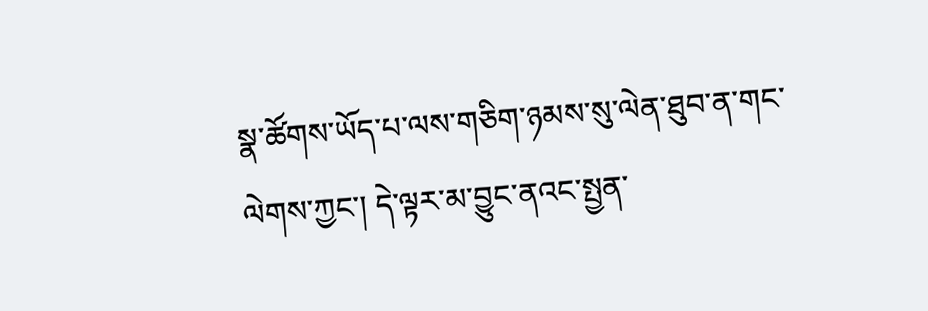སྣ་ཚོགས་ཡོད་པ་ལས་གཅིག་ཉམས་སུ་ལེན་ཐུབ་ན་གང་ལེགས་ཀྱང་། དེ་ལྟར་མ་བྱུང་ནའང་སྤྱན་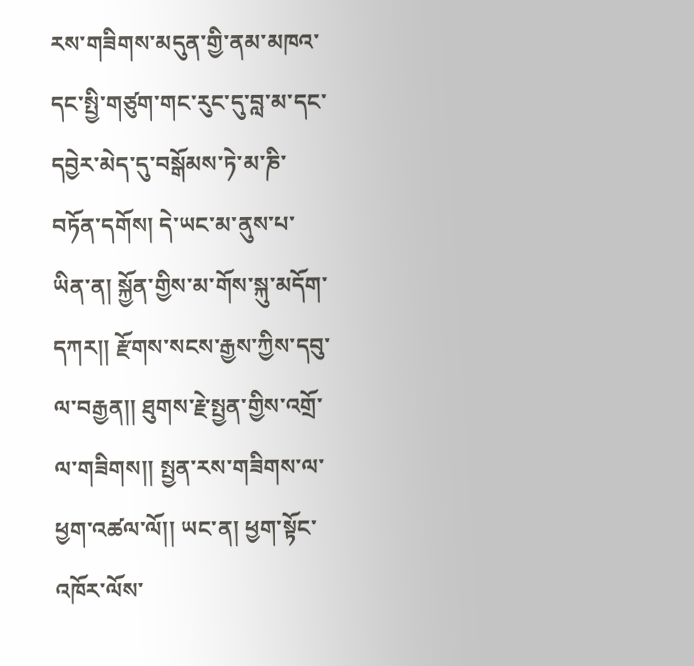རས་གཟིགས་མདུན་གྱི་ནམ་མཁའ་དང་སྤྱི་གཙུག་གང་རུང་དུ་བླ་མ་དང་དབྱེར་མེད་དུ་བསྒོམས་ཏེ་མ་ཎི་བཏོན་དགོས། དེ་ཡང་མ་ནུས་པ་ཡིན་ན། སྐྱོན་གྱིས་མ་གོས་སྐུ་མདོག་དཀར།། རྫོགས་སངས་རྒྱས་ཀྱིས་དབུ་ལ་བརྒྱན།། ཐུགས་རྗེ་སྤྱན་གྱིས་འགྲོ་ལ་གཟིགས།། སྤྱན་རས་གཟིགས་ལ་ཕྱག་འཚལ་ལོ།། ཡང་ན། ཕྱག་སྟོང་འཁོར་ལོས་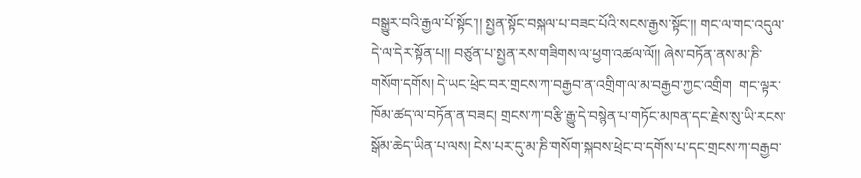བསྒྱུར་བའི་རྒྱལ་པོ་སྟོང་།། སྤྱན་སྟོང་བསྐལ་པ་བཟང་པོའི་སངས་རྒྱས་སྟོང་།། གང་ལ་གང་འདུལ་དེ་ལ་དེར་སྟོན་པ།། བཙུན་པ་སྤྱན་རས་གཟིགས་ལ་ཕྱག་འཚལ་ལོ།། ཞེས་བཏོན་ནས་མ་ཎི་གསོག་དགོས། དེ་ཡང་ཕྲེང་བར་གྲངས་ཀ་བརྒྱབ་ན་འགྲིག་ལ་མ་བརྒྱབ་ཀྱང་འགྲིག  གང་ལྟར་ཁོམ་ཚད་ལ་བཏོན་ན་བཟང། གྲངས་ཀ་བརྩི་རྒྱུ་དེ་བསྙེན་པ་གཏོང་མཁན་དང་རྗེས་སུ་ཡི་རངས་སྒོམ་ཆེད་ཡིན་པ་ལས། ངེས་པར་དུ་མ་ཎི་གསོག་སྐབས་ཕྲེང་བ་དགོས་པ་དང་གྲངས་ཀ་བརྒྱབ་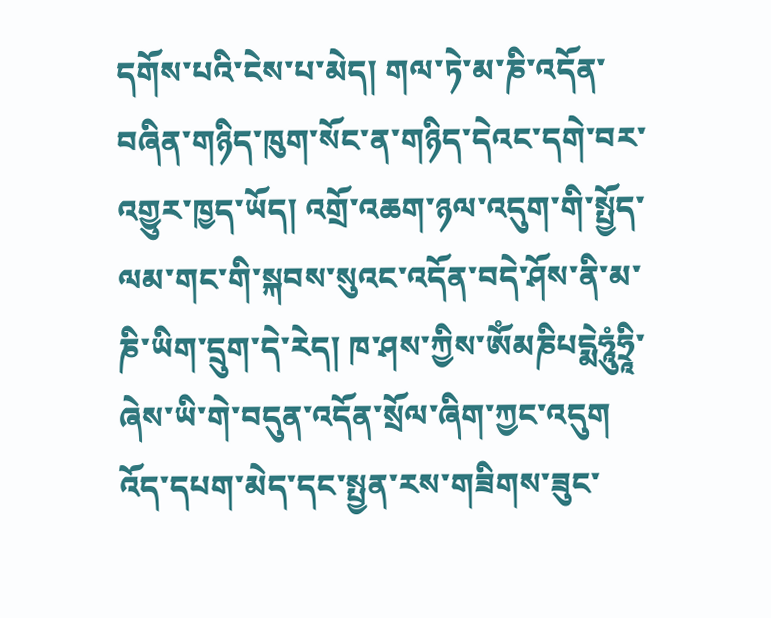དགོས་པའི་ངེས་པ་མེད། གལ་ཏེ་མ་ཎི་འདོན་བཞིན་གཉིད་ཁུག་སོང་ན་གཉིད་དེའང་དགེ་བར་འགྱུར་ཁྱད་ཡོད། འགྲོ་འཆག་ཉལ་འདུག་གི་སྤྱོད་ལམ་གང་གི་སྐབས་སུའང་འདོན་བདེ་ཤོས་ནི་མ་ཎི་ཡིག་དྲུག་དེ་རེད། ཁ་ཤས་ཀྱིས་ཨོཾམཎིཔདྨེཧཱུཾཧྲཱི་ཞེས་ཡི་གེ་བདུན་འདོན་སྲོལ་ཞིག་ཀྱང་འདུག  འོད་དཔག་མེད་དང་སྤྱན་རས་གཟིགས་ཟུང་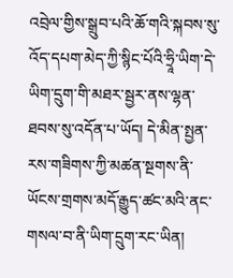འབྲེལ་གྱིས་སྒྲུབ་པའི་ཆོ་གའི་སྐབས་སུ་འོད་དཔག་མེད་ཀྱི་སྙིང་པོའི་ཧྲཱི་ཡིག་དེ་ཡིག་དྲུག་གི་མཐར་སྦྱར་ནས་ལྷན་ཐབས་སུ་འདོན་པ་ཡོད། དེ་མིན་སྤྱན་རས་གཟིགས་ཀྱི་མཚན་སྔགས་ནི་ཡོངས་གྲགས་མདོ་རྒྱུད་ཚང་མའི་ནང་གསལ་བ་ནི་ཡིག་དྲུག་རང་ཡིན།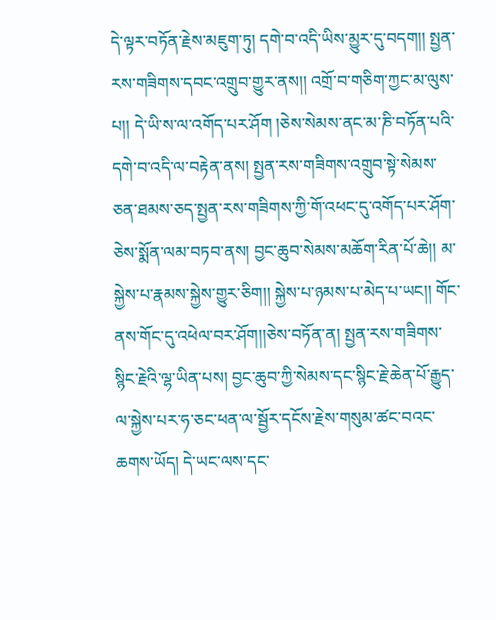དེ་ལྟར་བཏོན་རྗེས་མཇུག་ཏུ། དགེ་བ་འདི་ཡིས་མྱུར་དུ་བདག།། སྤྱན་རས་གཟིགས་དབང་འགྲུབ་གྱུར་ནས།། འགྲོ་བ་གཅིག་ཀྱང་མ་ལུས་པ།། དེ་ཡི་ས་ལ་འགོད་པར་ཤོག །ཅེས་སེམས་ནང་མ་ཎི་བཏོན་པའི་དགེ་བ་འདི་ལ་བརྟེན་ནས། སྤྱན་རས་གཟིགས་འགྲུབ་སྟེ་སེམས་ཅན་ཐམས་ཅད་སྤྱན་རས་གཟིགས་ཀྱི་གོ་འཕང་དུ་འགོད་པར་ཤོག་ཅེས་སྨོན་ལམ་བཏབ་ནས། བྱང་ཆུབ་སེམས་མཆོག་རིན་པོ་ཆེ།། མ་སྐྱེས་པ་རྣམས་སྐྱེས་གྱུར་ཅིག།། སྐྱེས་པ་ཉམས་པ་མེད་པ་ཡང།། གོང་ནས་གོང་དུ་འཕེལ་བར་ཤོག།།ཅེས་བཏོན་ན། སྤྱན་རས་གཟིགས་སྙིང་རྗེའི་ལྷ་ཡིན་པས། བྱང་ཆུབ་ཀྱི་སེམས་དང་སྙིང་རྗེ་ཆེན་པོ་རྒྱུད་ལ་སྐྱེས་པར་ཧ་ཅང་ཕན་ལ་སྦྱོར་དངོས་རྗེས་གསུམ་ཚང་བའང་ཆགས་ཡོད། དེ་ཡང་ལས་དང་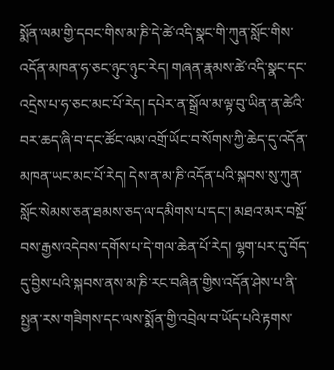སྨོན་ལམ་གྱི་དབང་གིས་མ་ཎི་དེ་ཚེ་འདི་སྣང་གི་ཀུན་སློང་གིས་འདོན་མཁན་ཧ་ཅང་ཉུང་ཉུང་རེད། གཞན་རྣམས་ཚེ་འདི་སྣང་དང་འདྲེས་པ་ཧ་ཅང་མང་པོ་རེད། དཔེར་ན་སྒྲོལ་མ་ལྟ་བུ་ཡིན་ན་ཚེའི་བར་ཆད་ཞི་བ་དང་ཚོང་ལམ་འགྲོ་ཡོང་བ་སོགས་ཀྱི་ཆེད་དུ་འདོན་མཁན་ཡང་མང་པོ་རེད། དེས་ན་མ་ཎི་འདོན་པའི་སྐབས་སུ་ཀུན་སློང་སེམས་ཅན་ཐམས་ཅད་ལ་དམིགས་པ་དང་། མཐའ་མར་བསྔོ་བས་རྒྱས་འདེབས་དགོས་པ་དེ་གལ་ཆེན་པོ་རེད། ལྷག་པར་དུ་བོད་དུ་བྱིས་པའི་སྐབས་ནས་མ་ཎི་རང་བཞིན་གྱིས་འདོན་ཤེས་པ་ནི་སྤྱན་རས་གཟིགས་དང་ལས་སྨོན་གྱི་འབྲེལ་བ་ཡོད་པའི་རྟགས་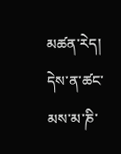མཚན་རེད། དེས་ན་ཚང་མས་མ་ཎི་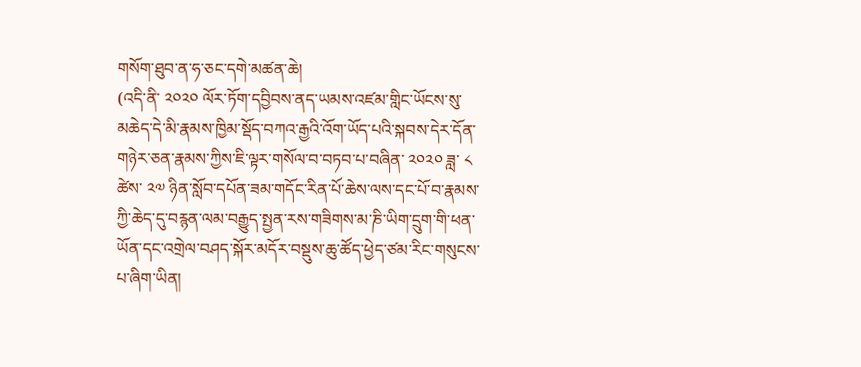གསོག་ཐུབ་ན་ཧ་ཅང་དགེ་མཚན་ཆེ།
(འདི་ནི་ ༢༠༢༠ ལོར་ཏོག་དབྱིབས་ནད་ཡམས་འཛམ་གླིང་ཡོངས་སུ་མཆེད་དེ་མི་རྣམས་ཁྱིམ་སྡོད་བཀའ་རྒྱའི་འོག་ཡོད་པའི་སྐབས་དེར་དོན་གཉེར་ཅན་རྣམས་ཀྱིས་ཇི་ལྟར་གསོལ་བ་བཏབ་པ་བཞིན་ ༢༠༢༠ ཟླ་ ༨ ཚེས་ ༢༧ ཉིན་སློབ་དཔོན་ཟམ་གདོང་རིན་པོ་ཆེས་ལས་དང་པོ་བ་རྣམས་ཀྱི་ཆེད་དུ་བརྙན་ལམ་བརྒྱུད་སྤྱན་རས་གཟིགས་མ་ཎི་ཡིག་དྲུག་གི་ཕན་ཡོན་དང་འགྲེལ་བཤད་སྐོར་མདོར་བསྡུས་ཆུ་ཚོད་ཕྱེད་ཙམ་རིང་གསུངས་པ་ཞིག་ཡིན།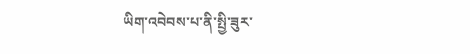ཡིག་འབེབས་པ་ནི་སྤྱི་ཟུར་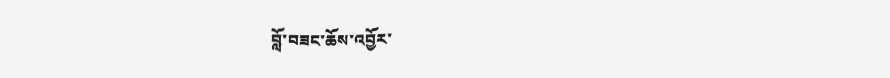བློ་བཟང་ཆོས་འབྱོར་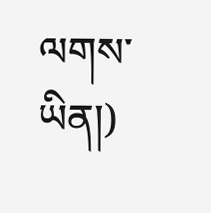ལགས་ཡིན།)